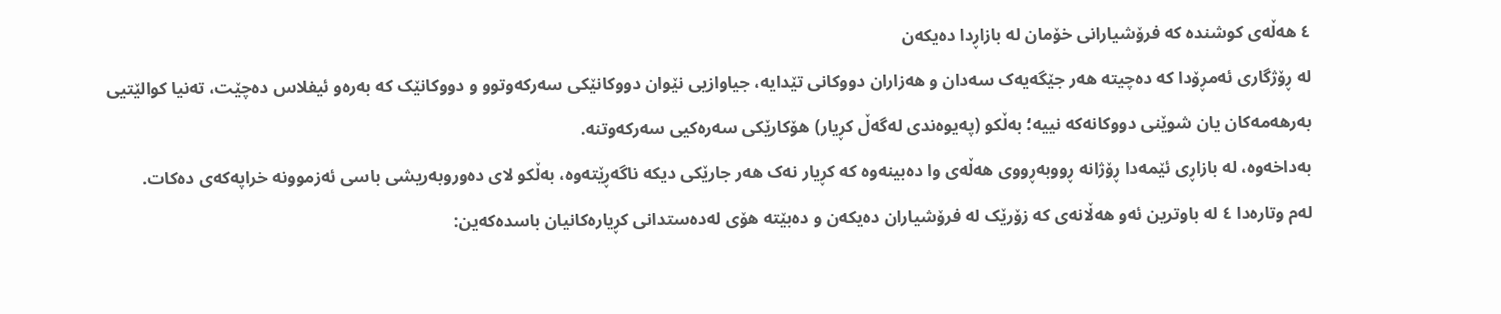٤ هەڵەی کوشندە کە فرۆشیارانی خۆمان لە بازاڕدا دەیکەن
لە ڕۆژگاری ئەمڕۆدا کە دەچیتە هەر جێگەیەک سەدان و هەزاران دووکانی تێدایە، جیاوازیی نێوان دووکانێکی سەرکەوتوو و دووکانێک کە بەرەو ئیفلاس دەچێت، تەنیا کوالێتیی بەرهەمەکان یان شوێنی دووکانەکە نییە؛ بەڵکو (پەیوەندی لەگەڵ کڕیار) هۆکارێکی سەرەکیی سەرکەوتنە.
بەداخەوە، لە بازاڕی ئێمەدا ڕۆژانە ڕووبەڕووی هەڵەی وا دەبینەوە کە کڕیار نەک هەر جارێکی دیکە ناگەڕێتەوە، بەڵکو لای دەوروبەریشی باسی ئەزموونە خراپەکەی دەکات.
لەم وتارەدا ٤ لە باوترین ئەو هەڵانەی کە زۆرێک لە فرۆشیاران دەیکەن و دەبێتە هۆی لەدەستدانی کڕیارەکانیان باسدەکەین: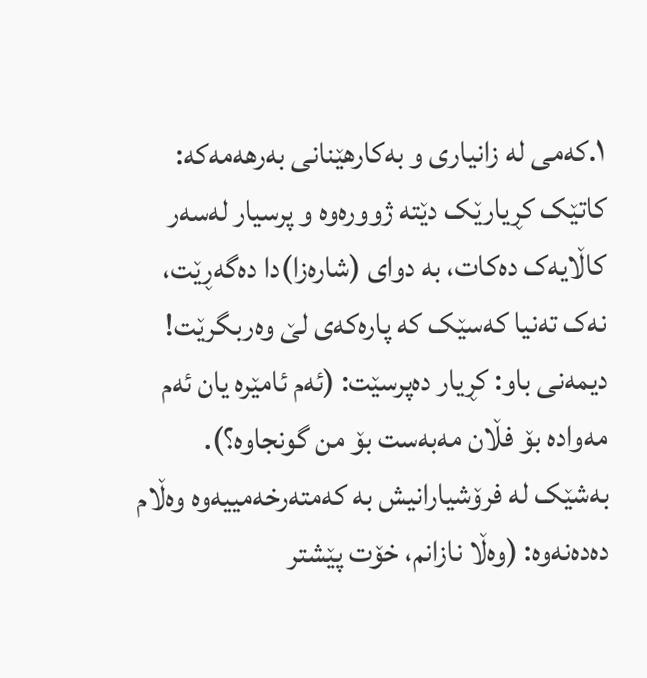١.کەمی لە زانیاری و بەکارهێنانی بەرهەمەکە:
کاتێک کڕیارێک دێتە ژوورەوە و پرسیار لەسەر کاڵایەک دەکات، بە دوای (شارەزا)دا دەگەڕێت، نەک تەنیا کەسێک کە پارەکەی لێ وەربگرێت!
دیمەنی باو: کڕیار دەپرسێت: (ئەم ئامێرە یان ئەم مەوادە بۆ فڵان مەبەست بۆ من گونجاوە؟).
بەشێک لە فرۆشیارانیش بە کەمتەرخەمییەوە وەڵام دەدەنەوە: (وەڵا نازانم، خۆت پێشتر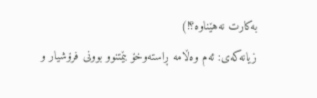بەکارت نەهێناوە؟!)
زیانەکەی: ئەم وەڵامە ڕاستەوخۆ بێمتنوو بوونی فرۆشیار و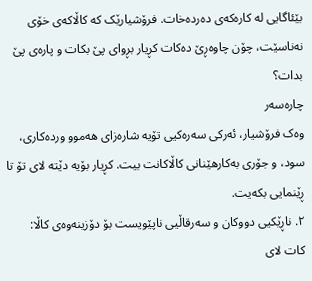بێئاگایی لە کارەکەی دەردەخات. فرۆشیارێک کە کاڵاکەی خۆی نەناسێت، چۆن چاوەڕێ دەکات کڕیار بڕوای پێ بکات و پارەی پێ بدات؟
چارەسەر
وەک فرۆشیار، ئەرکی سەرەکیی تۆیە شارەزای هەموو وردەکاری، سود، و جۆری بەکارهێنانی کاڵاکانت بیت. کڕیار بۆیە دێتە لای تۆ تا ڕێنمایی بکەیت.
٢. ناڕێکیی دووکان و سەرقاڵیی ناپێویست بۆ دۆزینەوەی کاڵا:
کات لای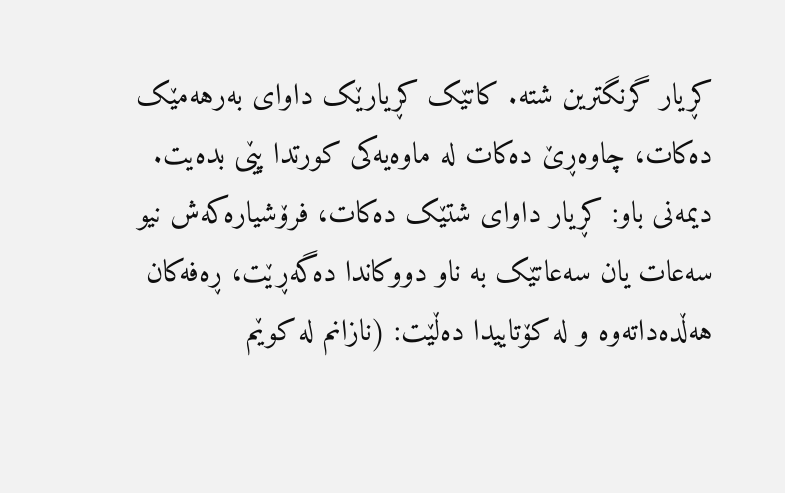کڕیار گرنگترین شتە. کاتێک کڕیارێک داوای بەرهەمێک دەکات، چاوەڕێ دەکات لە ماوەیەکی کورتدا پێی بدەیت.
دیمەنی باو: کڕیار داوای شتێک دەکات، فرۆشیارەکەش نیو سەعات یان سەعاتێک بە ناو دووکاندا دەگەڕێت، ڕەفەکان هەڵدەداتەوە و لە کۆتاییدا دەڵێت: (نازانم لە کوێم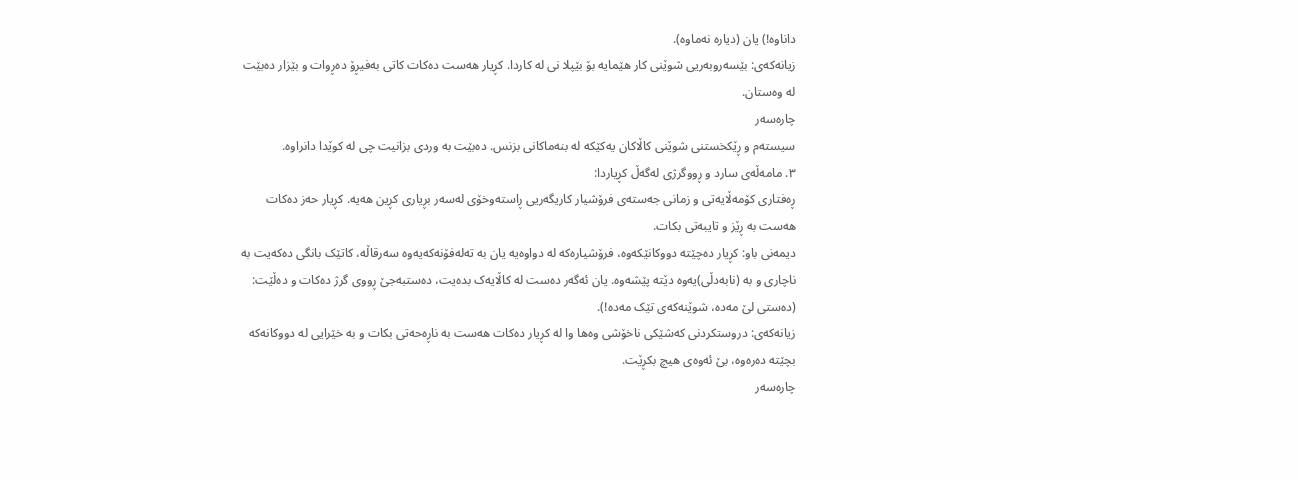داناوە!) یان (دیارە نەماوە).
زیانەکەی: بێسەروبەریی شوێنی کار هێمایە بۆ بێپلا نی لە کاردا. کڕیار هەست دەکات کاتی بەفیڕۆ دەڕوات و بێزار دەبێت لە وەستان.
چارەسەر
سیستەم و ڕێکخستنی شوێنی کاڵاکان یەکێکە لە بنەماکانی بزنس. دەبێت بە وردی بزانیت چی لە کوێدا دانراوە.
٣. مامەڵەی سارد و ڕووگرژی لەگەڵ کڕیاردا:
ڕەفتاری کۆمەڵایەتی و زمانی جەستەی فرۆشیار کاریگەریی ڕاستەوخۆی لەسەر بڕیاری کڕین هەیە. کڕیار حەز دەکات هەست بە ڕێز و تایبەتی بکات.
دیمەنی باو: کڕیار دەچێتە دووکانێکەوە، فرۆشیارەکە لە دواوەیە یان بە تەلەفۆنەکەیەوە سەرقاڵە، کاتێک بانگی دەکەیت بە ناچاری و بە (نابەدڵی)یەوە دێتە پێشەوە. یان ئەگەر دەست لە کاڵایەک بدەیت، دەستبەجێ ڕووی گرژ دەکات و دەڵێت: (دەستی لێ مەدە، شوێنەکەی تێک مەدە!).
زیانەکەی: دروستکردنی کەشێکی ناخۆشی وەها وا لە کڕیار دەکات هەست بە ناڕەحەتی بکات و بە خێرایی لە دووکانەکە بچێتە دەرەوە، بێ ئەوەی هیچ بکڕێت.
چارەسەر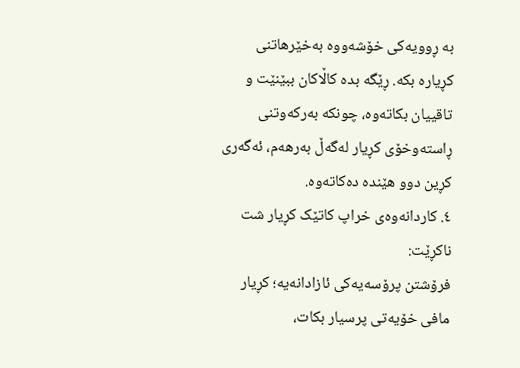بە ڕوویەکی خۆشەووە بەخێرهاتنی کڕیارە بکە. ڕێگە بدە کاڵاکان ببێنێت و تاقییان بکاتەوە، چونکە بەرکەوتنی ڕاستەوخۆی کڕیار لەگەڵ بەرهەم، ئەگەری کڕین دوو هێندە دەکاتەوە.
٤. کاردانەوەی خراپ کاتێک کڕیار شت ناکڕێت:
فرۆشتن پرۆسەیەکی ئازادانەیە؛ کڕیار مافی خۆیەتی پرسیار بکات،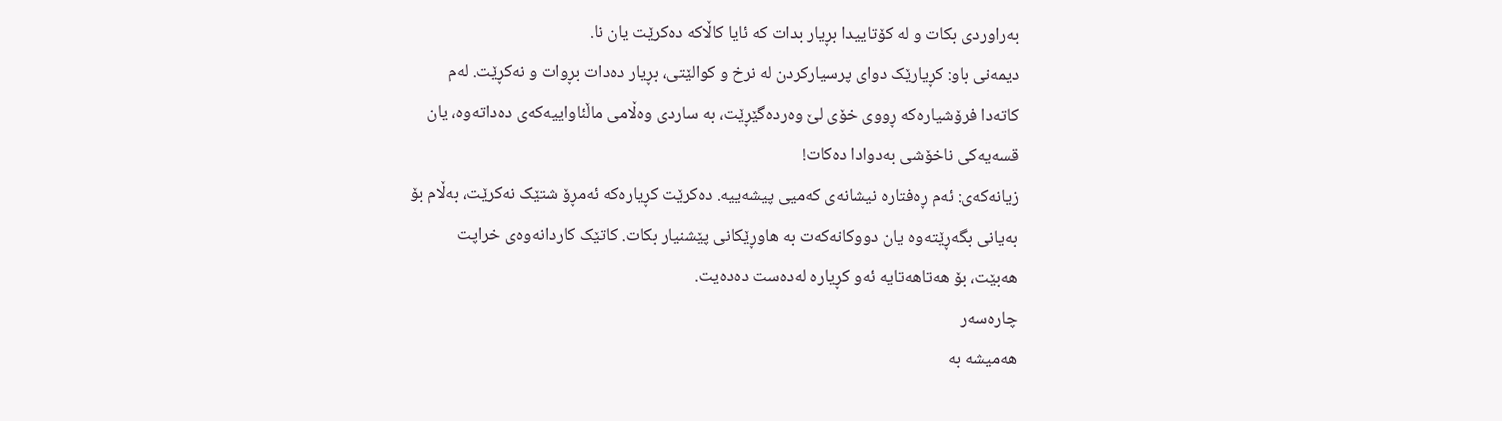بەراوردی بکات و لە کۆتاییدا بڕیار بدات کە ئایا کاڵاکە دەکرێت یان نا.
دیمەنی باو: کڕیارێک دوای پرسیارکردن لە نرخ و کوالێتی، بڕیار دەدات بڕوات و نەکڕێت. لەم کاتەدا فرۆشیارەکە ڕووی خۆی لێ وەردەگێڕێت، بە ساردی وەڵامی ماڵئاواییەکەی دەداتەوە، یان قسەیەکی ناخۆشی بەدوادا دەکات!
زیانەکەی: ئەم ڕەفتارە نیشانەی کەمیی پیشەییە. دەکرێت کڕیارەکە ئەمڕۆ شتێک نەکرێت، بەڵام بۆ بەیانی بگەڕێتەوە یان دووکانەکەت بە هاوڕێکانی پێشنیار بکات. کاتێک کاردانەوەی خراپت هەبێت، بۆ هەتاهەتایە ئەو کڕیارە لەدەست دەدەیت.
چارەسەر
هەمیشە بە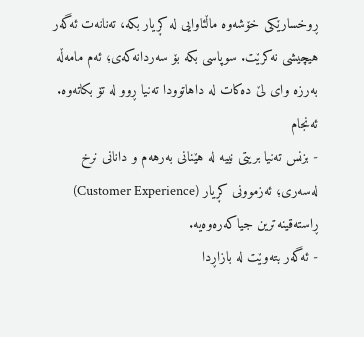ڕوخسارێکی خۆشەوە ماڵئاوایی لە کڕیار بکە، تەنانەت ئەگەر هیچیشی نەکرێت. سوپاسی بکە بۆ سەردانەکەی؛ ئەم مامەڵە بەرزە وای لێ دەکات لە داهاتوودا تەنیا ڕوو لە تۆ بکاتەوە.
ئەنجام
- بزنس تەنیا بریتی نییە لە هێنانی بەرهەم و دانانی نرخ لەسەری؛ ئەزموونی کڕیار (Customer Experience) ڕاستەقینەترین جیاکەرەوەیە.
- ئەگەر بتەوێت لە بازاڕدا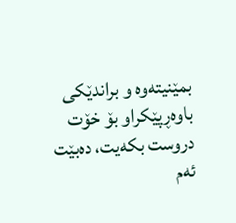بمێنیتەوە و براندێکی باوەڕپێکراو بۆ خۆت دروست بکەیت، دەبێت ئەم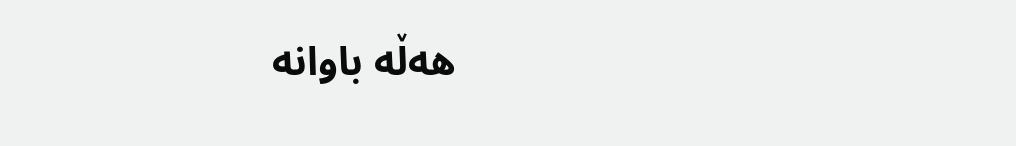هەڵە باوانە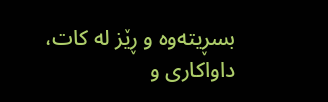بسڕیتەوە و ڕێز لە کات، داواکاری و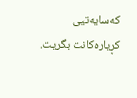کەسایەتیی کڕیارەکانت بگریت.